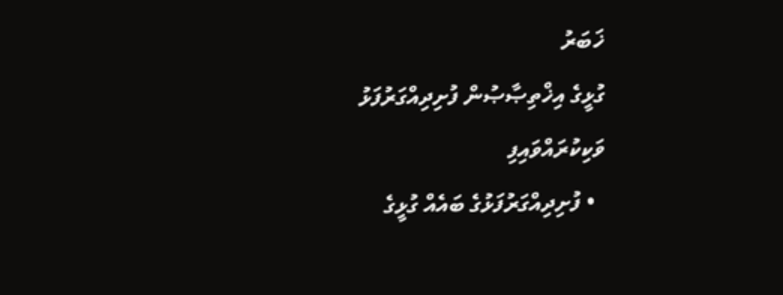ޚަބަރު
ގުޅީގެ އިޚްތިޞާޞުން ފުށިދިއްގަރުފަޅު ވަކިކުރައްވައިފި
  • ފުށިދިއްގަރުފަޅުގެ ބައެއް ގުޅީގެ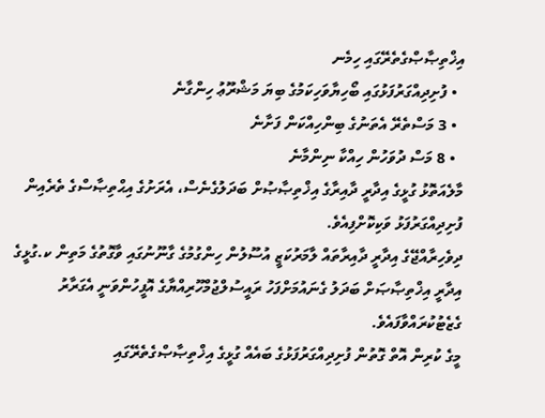އިޚްތިޞާޞްގެތެރޭގައި ހިމެނ
  • ފުށިދިއްގަރުފަޅުގައި ބޯހިޔާވަހިކަމުގެ ބިޔަ މަޝްރޫޢު ހިންގާނެ
  • 3 މަސްތެރޭ އެތަނުގެ ބިންހިއްކަން ފަށާނެ
  • 8 މަސް ދުވަހުން ހިއްކާ ނިންމާނެ
މާލެއަތޮޅު ގުޅީގެ އިދާރީ ދާއިރާގެ އިޚްތިޞާޞުށް ބަދަލުގެނެސް، އެރަށުގެ އިޙްތިޞާސްގެ ތެރެއިން ފުށިދިއްގަރުފަޅު ވަކިކޮށްފިއެވެ.
ދިވެހިރާއްޖޭގެ އިދާރީ ދާއިރާތައް ލާމަރުކަޒީ އުސޫލުން ހިންގުމުގެ ގާނޫނުގައި ވާގޮތުގެ މަތިން ކ.ގުޅީގެ އިދާރީ އިޚްތިޞާޞަށް ބަދަލު ގެނައުމަށްފަހު ރައީސުލްޖުމްހޫރިއްޔާގެ އޮފީހުންވަނީ އެގަރާރު ގެޒެޓުކުރައްވާފައެވެ.
މީގެ ކުރިން އޮތް ގޮތުން ފުށިދިއްގަރުފަޅުގެ ބައެއް ގުޅީގެ އިޚްތިޞާޞްގެތެރޭގައި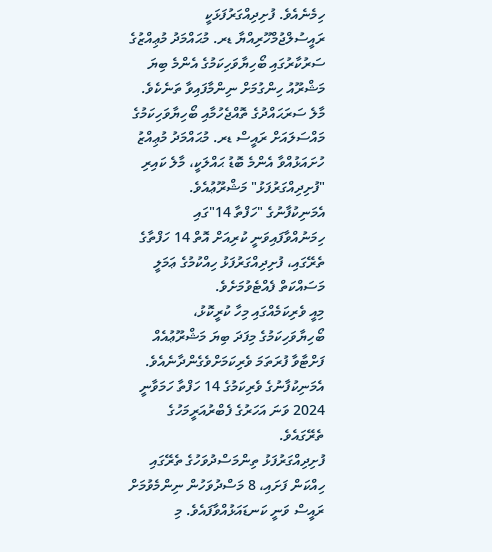ހިމެނެއެވެ. ފުށިދިއްގަރުފަޅަކީ ރައީސުލްޖުމްހޫރިއްޔާ ޑރ. މުޙައްމަދު މުޢިއްޒުގެ ސަރުކާރުގައި ބޯހިޔާވަހިކަމުގެ އެންމެ ބިޔަ މަޝްރޫއު ހިންގުމަށް ނިންމާފައިވާ ތަނެކެވެ.
މާލެ ސަރަޙައްދުގެ ތޮއްޖެހުމާއި ބޯހިޔާވަހިކަމުގެ މައްސަލައަށް ރައީސް ޑރ. މުޙައްމަދު މުޢިއްޒު ހުށައަޅުއްވާ އެންމެ ބޮޑު ޙައްލަކީ، މާލެ ކައިރި "ފުށިދިއްގަރުފަޅު" މަޝްރޫޢުއެވެ.
އެމަނިކުފާނުގެ "ހަފްތާ 14"ގައި ހިމަނުއްވާފައިވަނީ ކުރިއަށް އޮތް 14 ހަފްތާގެ ތެރޭގައި، ފުށިދިއްގަރުފަޅު ހިއްކުމުގެ ޢަމަލީ މަސައްކަތް ފެއްޓެވުމަށެވެ.
މިއީ ވެރިކަމެއްގައި މިހާ ކުރީކޮޅު، ބޯހިޔާވަހިކަމުގެ މިފަދަ ބިޔަ މަޝްރޫޢުއެއް ފަށްޓާވާ ފުރަތަމަ ވެރިކަމަށްވެގެންދާނެއެވެ. އެމަނިކުފާނުގެ ވެރިކަމުގެ 14 ހަފްތާ ހަމަވާނީ 2024 ވަނަ އަހަރުގެ ފެބްރުއަރީމަހުގެ ތެރޭގައެވެ.
ފުށިދިއްގަރުފަޅު ތިންމަސްދުވަހުގެ ތެރޭގައި ހިއްކަން ފަށައި، 8 މަސްދުވަހުން ނިންމެވުމަށް ރައީސް ވަނީ ކަނޑައަޅުއްވާފައެވެ. މި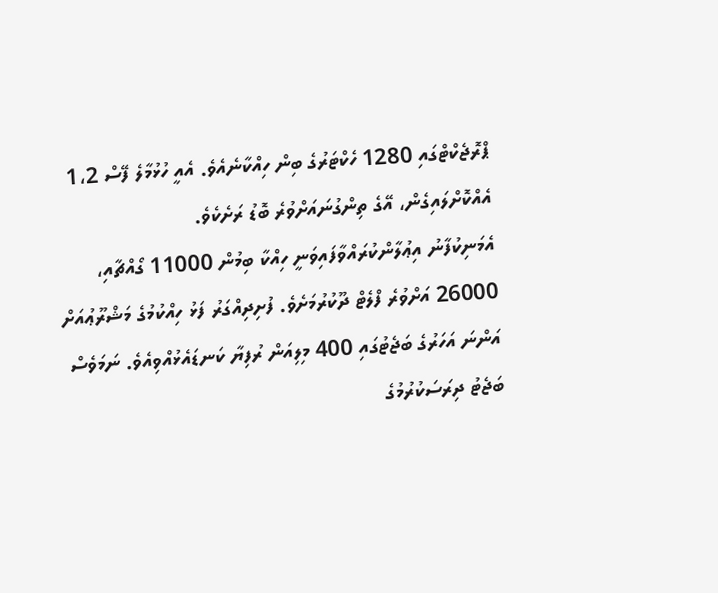ޕްރޮޖެކްޓްގައި 1280 ހެކްޓަރުގެ ބިން ހިއްކާނެއެވެ. އެއީ ހުޅުމާލެ ފޭސް 1،2 އެއްކޮށްލައިގެން، އޭގެ ތިންގުނައަށްވުރެ ބޮޑު ރަށެކެވެ.
އެމަނިކުފާނު އިޢުލާންކުރައްވާފައިވަނީ ހިއްކާ ބިމުން 11000 ގޯއްޗާއި، 26000 އަށްވުރެ ފްލެޓް ދޫކުރުމަށެވެ. ފުށިދިއްގަރު ފަޅު ހިއްކުމުގެ މަޝްރޫޢުއަށް އަންނަ އަހަރުގެ ބަޖެޓުގައި 400 މިލިއަން ރުފިޔާ ކަނޑައެޅުއްވިއެވެ. ނަމަވެސް ބަޖެޓު ދިރަސަކުރުމުގެ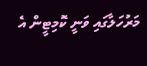މަރުހަލާގައި ވަނީ ކޮމިޓީން އެ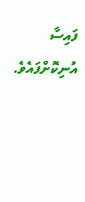ފައިސާ އުނިކޮށްފައެވެ.